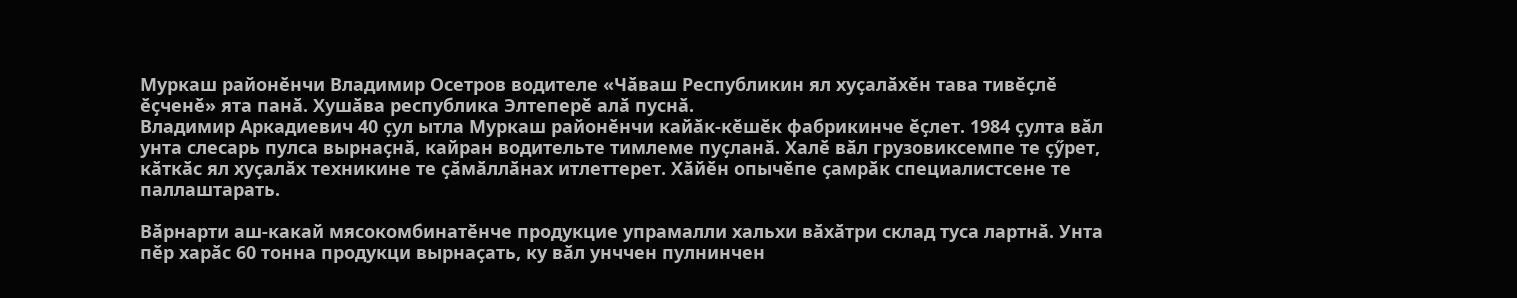Муркаш районӗнчи Владимир Осетров водителе «Чӑваш Республикин ял хуҫалӑхӗн тава тивӗҫлӗ ӗҫченӗ» ята панӑ. Хушӑва республика Элтеперӗ алӑ пуснӑ.
Владимир Аркадиевич 40 ҫул ытла Муркаш районӗнчи кайӑк-кӗшӗк фабрикинче ӗҫлет. 1984 ҫулта вӑл унта слесарь пулса вырнаҫнӑ, кайран водительте тимлеме пуҫланӑ. Халӗ вӑл грузовиксемпе те ҫӳрет, кӑткӑс ял хуҫалӑх техникине те ҫӑмӑллӑнах итлеттерет. Хӑйӗн опычӗпе ҫамрӑк специалистсене те паллаштарать.

Вӑрнарти аш-какай мясокомбинатӗнче продукцие упрамалли хальхи вӑхӑтри склад туса лартнӑ. Унта пӗр харӑс 60 тонна продукци вырнаҫать, ку вӑл унччен пулнинчен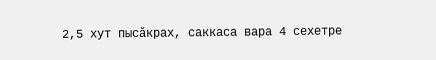2,5 хут пысӑкрах, саккаса вара 4 сехетре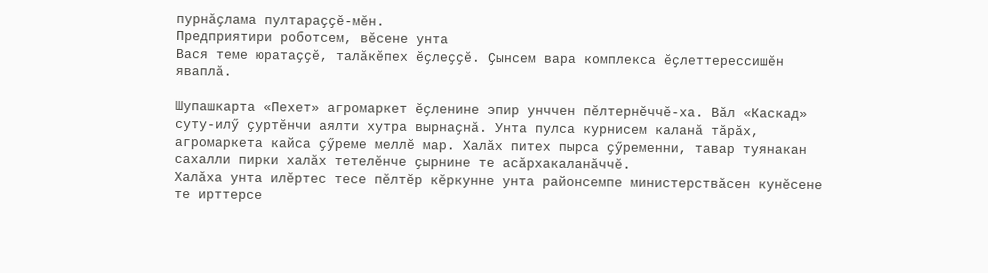пурнӑҫлама пултараҫҫӗ-мӗн.
Предприятири роботсем, вӗсене унта
Вася теме юратаҫҫӗ, талӑкӗпех ӗҫлеҫҫӗ. Ҫынсем вара комплекса ӗҫлеттерессишӗн яваплӑ.

Шупашкарта «Пехет» агромаркет ӗҫленине эпир унччен пӗлтернӗччӗ-ха. Вӑл «Каскад» суту-илӳ ҫуртӗнчи аялти хутра вырнаҫнӑ. Унта пулса курнисем каланӑ тӑрӑх, агромаркета кайса ҫӳреме меллӗ мар. Халӑх питех пырса ҫӳременни, тавар туянакан сахалли пирки халӑх тетелӗнче ҫырнине те асӑрхакаланӑччӗ.
Халӑха унта илӗртес тесе пӗлтӗр кӗркунне унта районсемпе министерствӑсен кунӗсене те ирттерсе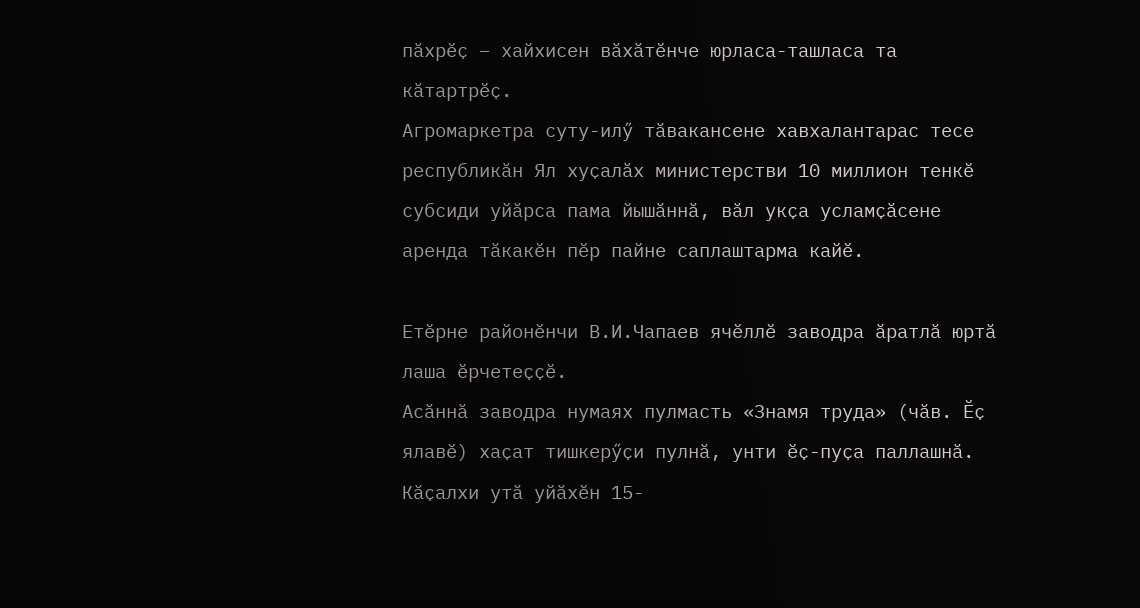пӑхрӗҫ – хайхисен вӑхӑтӗнче юрласа-ташласа та кӑтартрӗҫ.
Агромаркетра суту-илӳ тӑвакансене хавхалантарас тесе республикӑн Ял хуҫалӑх министерстви 10 миллион тенкӗ субсиди уйӑрса пама йышӑннӑ, вӑл укҫа усламҫӑсене аренда тӑкакӗн пӗр пайне саплаштарма кайӗ.

Етӗрне районӗнчи В.И.Чапаев ячӗллӗ заводра ӑратлӑ юртӑ лаша ӗрчетеҫҫӗ.
Асӑннӑ заводра нумаях пулмасть «Знамя труда» (чӑв. Ӗҫ ялавӗ) хаҫат тишкерӳҫи пулнӑ, унти ӗҫ-пуҫа паллашнӑ.
Кӑҫалхи утӑ уйӑхӗн 15-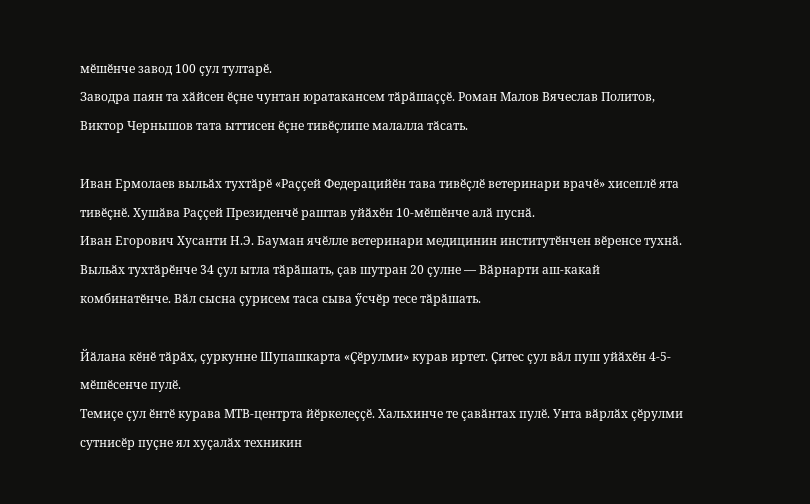мӗшӗнче завод 100 ҫул тултарӗ.
Заводра паян та хӑйсен ӗҫне чунтан юратакансем тӑрӑшаҫҫӗ. Роман Малов Вячеслав Политов, Виктор Чернышов тата ыттисен ӗҫне тивӗҫлипе малалла тӑсать.

Иван Ермолаев выльӑх тухтӑрӗ «Раҫҫей Федерацийӗн тава тивӗҫлӗ ветеринари врачӗ» хисеплӗ ята тивӗҫнӗ. Хушӑва Раҫҫей Президенчӗ раштав уйӑхӗн 10-мӗшӗнче алӑ пуснӑ.
Иван Егорович Хусанти Н.Э. Бауман ячӗлле ветеринари медицинин институтӗнчен вӗренсе тухнӑ. Выльӑх тухтӑрӗнче 34 ҫул ытла тӑрӑшать, ҫав шутран 20 ҫулне — Вӑрнарти аш-какай комбинатӗнче. Вӑл сысна ҫурисем таса сыва ӳсчӗр тесе тӑрӑшать.

Йӑлана кӗнӗ тӑрӑх, ҫуркунне Шупашкарта «Ҫӗрулми» курав иртет. Ҫитес ҫул вӑл пуш уйӑхӗн 4-5-мӗшӗсенче пулӗ.
Темиҫе ҫул ӗнтӗ курава МТВ-центрта йӗркелеҫҫӗ. Хальхинче те ҫавӑнтах пулӗ. Унта вӑрлӑх ҫӗрулми сутнисӗр пуҫне ял хуҫалӑх техникин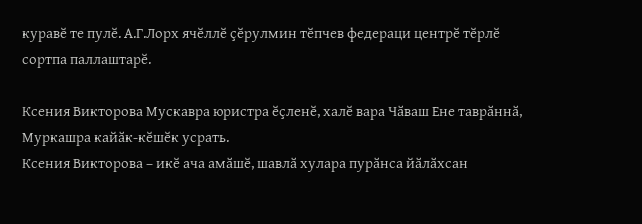куравӗ те пулӗ. А.Г.Лорх ячӗллӗ ҫӗрулмин тӗпчев федераци центрӗ тӗрлӗ сортпа паллаштарӗ.

Ксения Викторова Мускавра юристра ӗҫленӗ, халӗ вара Чӑваш Ене таврӑннӑ, Муркашра кайӑк-кӗшӗк усрать.
Ксения Викторова – икӗ ача амӑшӗ, шавлӑ хулара пурӑнса йӑлӑхсан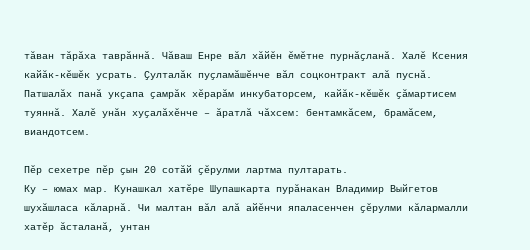тӑван тӑрӑха таврӑннӑ. Чӑваш Енре вӑл хӑйӗн ӗмӗтне пурнӑҫланӑ. Халӗ Ксения кайӑк-кӗшӗк усрать. Ҫулталӑк пуҫламӑшӗнче вӑл соцконтракт алӑ пуснӑ. Патшалӑх панӑ укҫапа ҫамрӑк хӗрарӑм инкубаторсем, кайӑк-кӗшӗк ҫӑмартисем туяннӑ. Халӗ унӑн хуҫалӑхӗнче – ӑратлӑ чӑхсем: бентамкӑсем, брамӑсем, виандотсем.

Пӗр сехетре пӗр ҫын 20 сотӑй ҫӗрулми лартма пултарать.
Ку – юмах мар. Кунашкал хатӗре Шупашкарта пурӑнакан Владимир Выйгетов шухӑшласа кӑларнӑ. Чи малтан вӑл алӑ айӗнчи япаласенчен ҫӗрулми кӑлармалли хатӗр ӑсталанӑ, унтан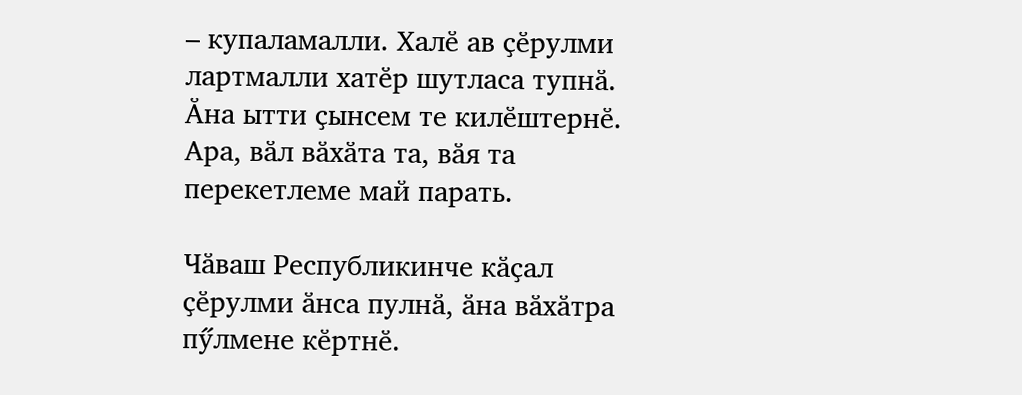– купаламалли. Халӗ ав ҫӗрулми лартмалли хатӗр шутласа тупнӑ. Ӑна ытти ҫынсем те килӗштернӗ. Ара, вӑл вӑхӑта та, вӑя та перекетлеме май парать.

Чӑваш Республикинче кӑҫал ҫӗрулми ӑнса пулнӑ, ӑна вӑхӑтра пӳлмене кӗртнӗ.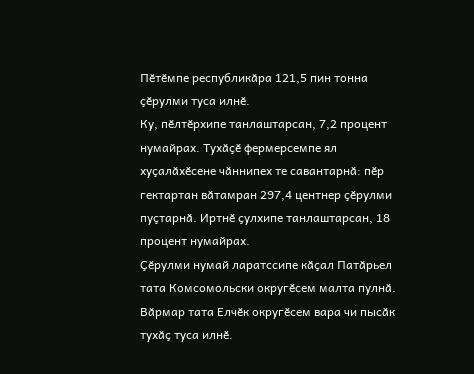Пӗтӗмпе республикӑра 121,5 пин тонна ҫӗрулми туса илнӗ.
Ку, пӗлтӗрхипе танлаштарсан, 7,2 процент нумайрах. Тухӑҫӗ фермерсемпе ял хуҫалӑхӗсене чӑннипех те савантарнӑ: пӗр гектартан вӑтамран 297,4 центнер ҫӗрулми пуҫтарнӑ. Иртнӗ ҫулхипе танлаштарсан, 18 процент нумайрах.
Ҫӗрулми нумай ларатссипе кӑҫал Патӑрьел тата Комсомольски округӗсем малта пулнӑ. Вӑрмар тата Елчӗк округӗсем вара чи пысӑк тухӑҫ туса илнӗ.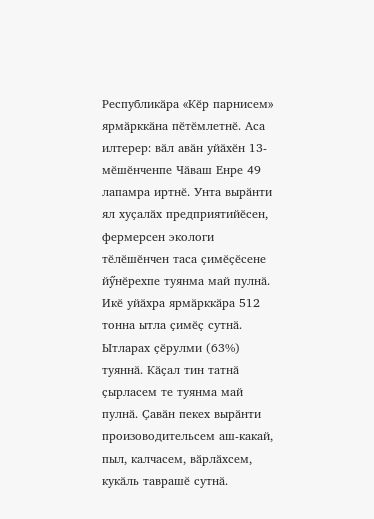Республикӑра «Кӗр парнисем» ярмӑрккӑна пӗтӗмлетнӗ. Аса илтерер: вӑл авӑн уйӑхӗн 13-мӗшӗнченпе Чӑваш Енре 49 лапамра иртнӗ. Унта вырӑнти ял хуҫалӑх предприятийӗсен, фермерсен экологи тӗлӗшӗнчен таса ҫимӗҫӗсене йӳнӗрехпе туянма май пулнӑ.
Икӗ уйӑхра ярмӑрккӑра 512 тонна ытла ҫимӗҫ сутнӑ. Ытларах ҫӗрулми (63%) туяннӑ. Кӑҫал тин татнӑ ҫырласем те туянма май пулнӑ. Ҫавӑн пекех вырӑнти произоводительсем аш-какай, пыл, калчасем, вӑрлӑхсем, кукӑль таврашӗ сутнӑ.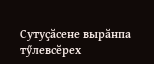Сутуҫӑсене вырӑнпа тӳлевсӗрех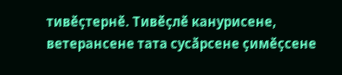тивӗҫтернӗ. Тивӗҫлӗ канурисене, ветерансене тата сусӑрсене ҫимӗҫсене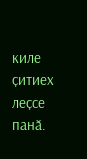киле ҫитиех леҫсе панӑ.